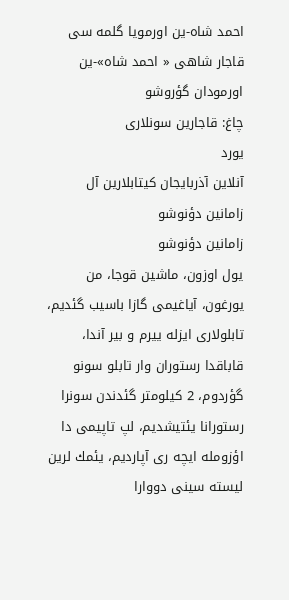احمد شاه-ین اورمویا گلمه سی
قاجار شاهی « احمد شاه»-ین اورمودان گؤروشو
چاغ: قاجارین سونلاری
یورد
آنلاین آذربایجان كیتابلارین آل
زامانین دؤنوشو
زامانین دؤنوشو
یول اوزون، ماشین قوجا، من یورغون، آیاغیمی گازا باسیب گئدیم، تابلولاری ایزله ییرم و بیر آندا، قاباقدا رستوران وار تابلو سونو گؤردوم، 2 كیلومتر گئدندن سونرا رستورانا یئتیشدیم، لپ تاپیمی دا اؤزومله ایچه ری آپاردیم، یئمك لرین لیسته سینی دووارا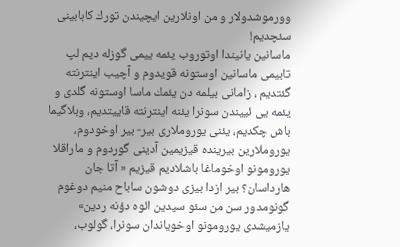وورموشدولار و من اونلارین ایچیندن تورك كابابینی سئچدیم!
ماسانین یانیندا اوتوروب یئمه ییمی گوزله دیم لپ تابیمی ماسانین اوستونه قویدوم و آچیب اینترنته گئتدیم ، زامانی بیلمه دن یئمك ماسا اوستونه گلدی و یئمه یی ئییندن سونرا یئنه اینترنته قاییتدیم، وبلاگیما باش چكدیم، یئنی یوروملاری بیر- بیر اوخودوم، یوروملارین بیرینده قیزیمین آدینی گوردوم و ماراقلا یورومونو اوخوماغا باشلادیم قیزیم « آتا جان هارداسان؟ بیر ازدا بیزی دوشون ساباح منیم دوغوم گونومدور سن من سئو سیدین ائوه دؤنه ردین» یازمیشدی یورومونو اوخویاندان سونرا، گولوب،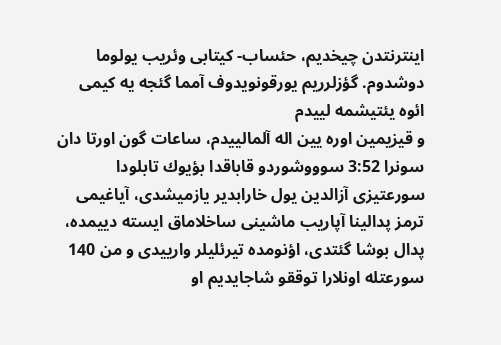اینترنتدن چیخدیم، حئساب- كیتابی وئریب یولوما دوشدوم. گؤزلرریم یورقونویدوف آمما گئجه یه كیمی ائوه یئتیشمه لییدم
و قیزیمین اوره یین اله آلمالییدم، ساعات گون اورتا دان سونرا 3:52 سوووشوردو قاباقدا بؤیوك تابلودا سورعتیزی آزالدین یول خارابدیر یازمیشدی، آیاغیمی ترمز پدالینا آپاریب ماشینی ساخلاماق ایسته دییمده، پدال بوشا گئتدی، اؤنومده تیرئلیلر وارییدی و من 140 سورعتله اونلارا توققو شاجایدیم او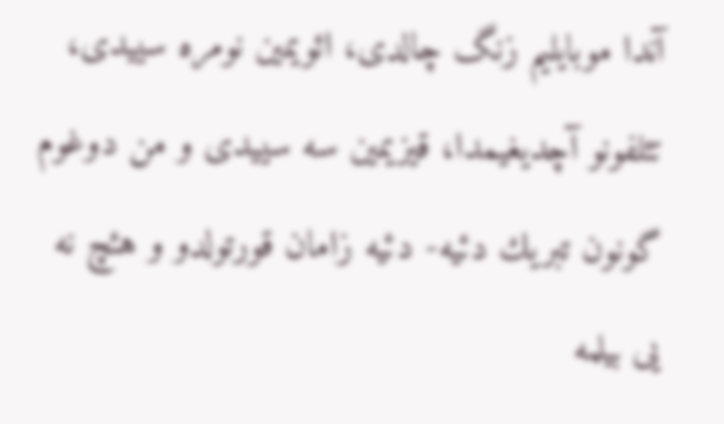آندا موبایلیم زنگ چالدی، ائویمین نومره سییدی، تئلفونو آچدیغیمدا، قیزیمین سه سییدی و من دوغوم گونون تبریك دئیه- دئیه زامان قورتولدو و هئچ نه یی بیلمه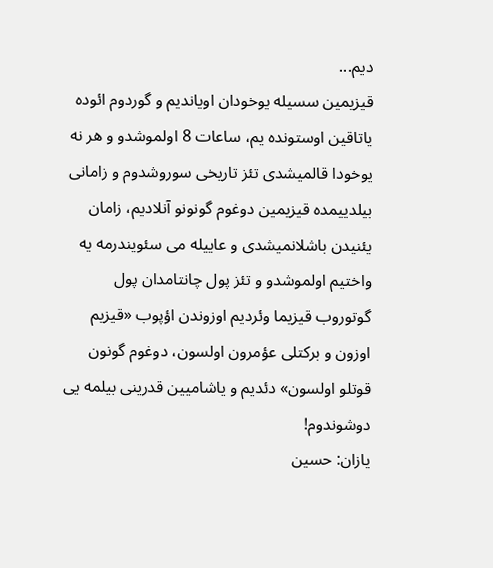دیم...
قیزیمین سسیله یوخودان اویاندیم و گوردوم ائوده یاتاقین اوستونده یم، ساعات 8 اولموشدو و هر نه یوخودا قالمیشدی تئز تاریخی سوروشدوم و زامانی بیلدییمده قیزیمین دوغوم گونونو آنلادیم، زامان یئنیدن باشلانمیشدی و عاییله می سئویندرمه یه واختیم اولموشدو و تئز پول چانتامدان پول گوتوروب قیزیما وئردیم اوزوندن اؤپوب «قیزیم اوزون و بركتلی عؤمرون اولسون، دوغوم گونون قوتلو اولسون» دئدیم و یاشامیین قدرینی بیلمه یی دوشوندوم!
یازان: حسین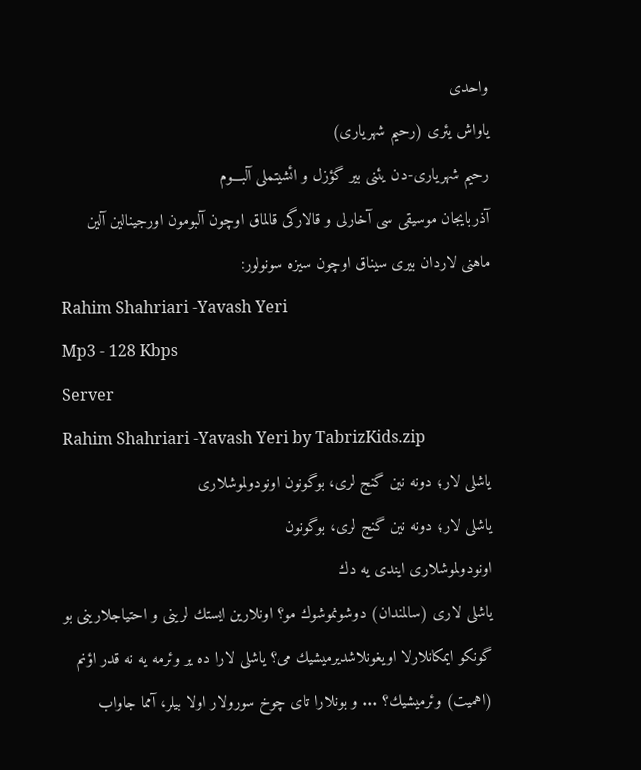واحدی
یاواش یئری (رحیم شهریاری)
رحیم شهریاری-دن یئنی بیر گؤزل و ائشیتملی آلبـــوم
آذربایجان موسیقی سی آخارلی و قالارگی قالماق اوچون آلبومون اورجینالین آلین
ماهنی لاردان بیری سیناق اوچون سیزه سونولور:
Rahim Shahriari -Yavash Yeri
Mp3 - 128 Kbps
Server
Rahim Shahriari -Yavash Yeri by TabrizKids.zip
یاشلی لار؛ دونه نین گنج لری، بوگونون اونودولموشلاری
یاشلی لار؛ دونه نین گنج لری، بوگونون
اونودولموشلاری ایندی یه دك
یاشلی لاری (سالمندان) دوشونموشوك مو؟ اونلارین ایستك لرینی و احتیاجلارینی بو
گونكو ایمكانلارلا اویغونلاشدیرمیشیك می؟ یاشلی لارا ده یر وئرمه یه نه قدر اؤنم
(اهمیت) وئرمیشیك؟ ... و بونلارا تای چوخ سورولار اولا بیلر، آمما جاواب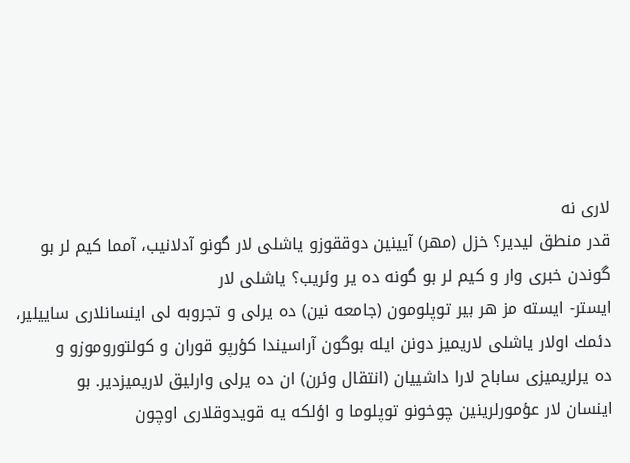لاری نه
قدر منطق لیدیر؟ خزل (مهر) آیینین دوققوزو یاشلی لار گونو آدلانیب، آمما كیم لر بو
گوندن خبری وار و كیم لر بو گونه ده یر وئریب؟ یاشلی لار
ایستر- ایسته مز هر بیر توپلومون (جامعه نین) ده یرلی و تجروبه لی اینسانلاری ساییلیر،
دئمك اولار یاشلی لاریمیز دونن ایله بوگون آراسیندا كؤرپو قوران و كولتوروموزو و
ده یرلریمیزی ساباح لارا داشییان (انتقال وئرن) ان ده یرلی وارلیق لاریمیزدیر. بو
اینسان لار عؤمورلرینین چوخونو توپلوما و اؤلكه یه قویدوقلاری اوچون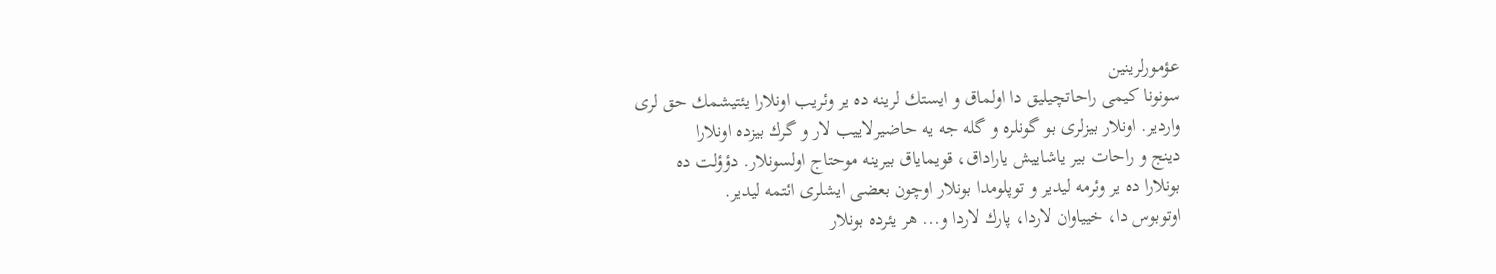عؤمورلرینین
سونونا كیمی راحاتچیلیق دا اولماق و ایستك لرینه ده یر وئریب اونلارا یئتیشمك حق لری
واردیر. اونلار بیزلری بو گونلره و گله جه یه حاضیرلاییب لار و گرك بیزده اونلارا
دینج و راحات بیر یاشاییش یاراداق، قویمایاق بیرینه موحتاج اولسونلار. دؤؤلت ده
بونلارا ده یر وئرمه لیدیر و توپلومدا بونلار اوچون بعضی ایشلری ائتمه لیدیر.
اوتوبوس دا، خییاوان لاردا، پارك لاردا و... هر یئرده بونلار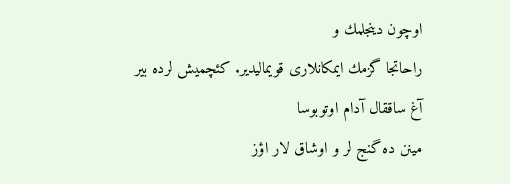اوچون دینجلمك و
راحاتجا گزمك ایمكانلاری قویمالیدیر. كئچمیش لرده بیر آغ ساققال آدام اوتوبوسا
مینن ده گنج لر و اوشاق لار اؤز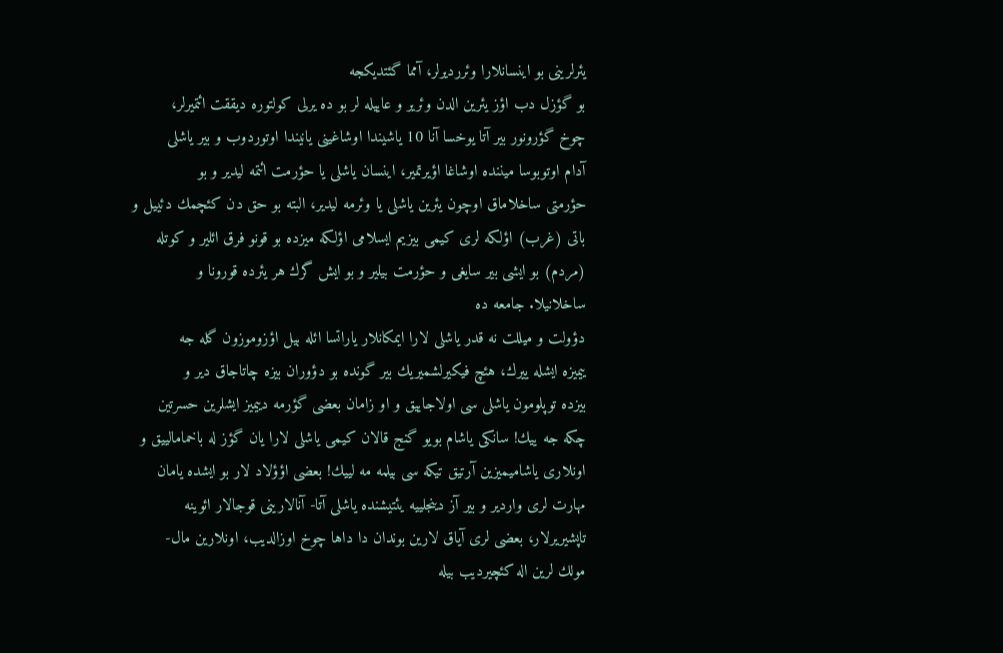یئرلرینی بو اینسانلارا وئرردیرلر، آمما گئتدیكجه
بو گؤزل دب اؤز یئرین الدن وئریر و عاییله لر بو ده یرلی كولتوره دیققت ائتمیرلر،
چوخ گؤرونور بیر آتا یوخسا آنا 10 یاشیندا اوشاغینی یانیندا اوتوردوب و بیر یاشلی
آدام اوتوبوسا میننده اوشاغا اؤیرتمیر، اینسان یاشلی یا حؤرمت ائتمه لیدیر و بو
حؤرمتی ساخلاماق اوچون یئرین یاشلی یا وئرمه لیدیر، البته بو حق دن كئچمك دئییل و
باتی (غرب) اؤلكه لری كیمی بیزیم ایسلامی اؤلكه میزده بو قونو فرق ائلیر و كوتله
(مردم) بو ایشی بیر سایغی و حؤرمت بیلیر و بو ایش گرك هر یئرده قورونا و
ساخلانیلا. جامعه ده
دؤولت و میللت نه قدر یاشلی لارا ایمكانلار یاراتسا ائله بیل اؤزوموزون گله جه
ییمیزه ایشله ییرك، هئچ فیكیرلشمیریك بیر گونده بو دؤوران بیزه چاتاجاق دیر و
بیزده توپلومون یاشلی سی اولاجاییق و او زامان بعضی گؤرمه دییمیز ایشلرین حسرتین
چكه جه ییك! سانكی یاشام بویو گنج قالان كیمی یاشلی لارا یان گؤز له باخمامالییق و
اونلاری یاشامیمیزین آرتیق تیكه سی بیلمه مه لییك! بعضی اؤؤلاد لار بو ایشده یامان
مهارت لری واردیر و بیر آز دینجلییه یئتیشنده یاشلی آتا- آنالارینی قوجالار ائوینه
تاپشیریرلار، بعضی لری آیاق لارین بوندان دا داها چوخ اوزالدیب، اونلارین مال-
مولك لرین اله كئچیردیب بیله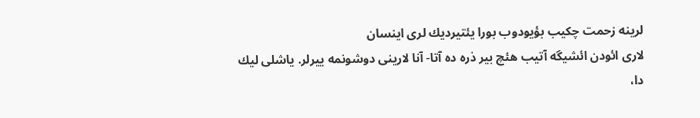لرینه زحمت چكیب بؤیودوب بورا یئتیردیك لری اینسان
لاری ائودن ائشیگه آتیب هئچ بیر ذره ده آتا- آنا لارینی دوشونمه ییرلر. یاشلی لیك
دا،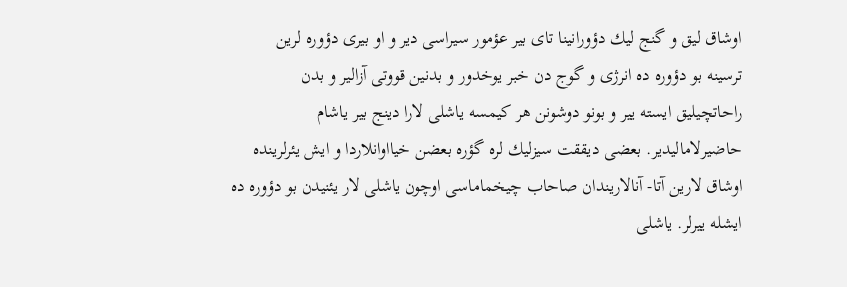اوشاق لیق و گنج لیك دؤورانینا تای بیر عؤمور سیراسی دیر و او بیری دؤوره لرین
ترسینه بو دؤوره ده انرژی و گوج دن خبر یوخدور و بدنین قووتی آزالیر و بدن
راحاتچیلیق ایسته ییر و بونو دوشونن هر كیمسه یاشلی لارا دینج بیر یاشام
حاضیرلامالیدیر. بعضی دیققت سیزلیك لره گؤره بعضن خیااوانلاردا و ایش یئرلرینده
اوشاق لارین آتا- آنالاریندان صاحاب چیخماماسی اوچون یاشلی لار یئنیدن بو دؤوره ده
ایشله ییرلر. یاشلی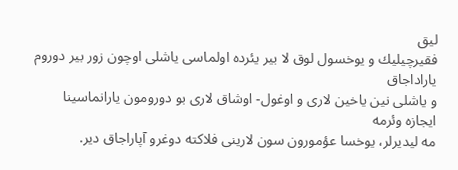لیق
فقیرچیلیك و یوخسول لوق لا بیر یئرده اولماسی یاشلی اوچون زور بیر دوروم یاراداجاق
و یاشلی نین یاخین لاری و اوغول- اوشاق لاری بو دورومون یارانماسینا ایجازه وئرمه
مه لیدیرلر، یوخسا عؤمورون سون لارینی فلاكته دوغرو آپاراجاق دیر.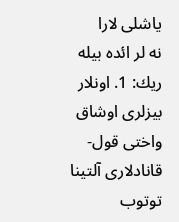یاشلی لارا
نه لر ائده بیله ریك: 1. اونلار بیزلری اوشاق واختی قول-
قانادلاری آلتینا توتوب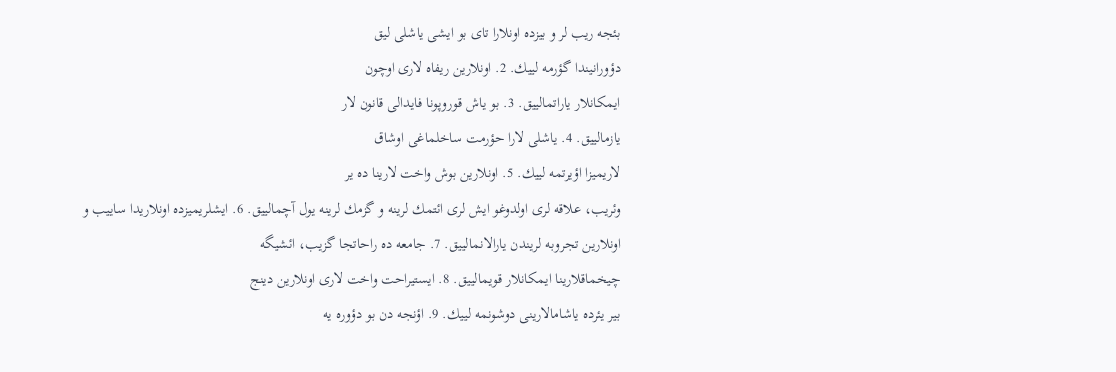بئجه ریب لر و بیزده اونلارا تای بو ایشی یاشلی لیق
دؤورانیندا گؤرمه لییك. 2. اونلارین ریفاه لاری اوچون
ایمكانلار یاراتمالییق. 3. بو یاش قوروپونا فایدالی قانون لار
یازمالییق. 4. یاشلی لارا حؤرمت ساخلماغی اوشاق
لاریمیزا اؤیرتمه لییك. 5. اونلارین بوش واخت لارینا ده یر
وئریب، علاقه لری اولدوغو ایش لری ائتمك لرینه و گزمك لرینه یول آچمالییق. 6. ایشلریمیزده اونلاریدا ساییب و
اونلارین تجروبه لریندن یارالانمالییق. 7. جامعه ده راحاتجا گزیب، ائشیگه
چیخماقلارینا ایمكانلار قویمالییق. 8. ایستیراحت واخت لاری اونلارین دینج
بیر یئرده یاشامالارینی دوشونمه لییك. 9. اؤنجه دن بو دؤوره یه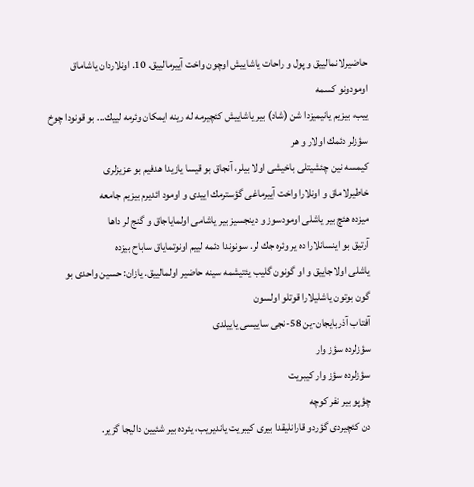حاضیرلانمالییق و پول و راحات یاشاییش اوچون واخت آییرمالییق. 10. اونلاردان یاشاماق اومودونو كسمه
ییب، بیزیم یانیمیزدا شن (شاد) بیر یاشاییش كئچیرمه له رینه ایمكان وئرمه لییك... بو قونودا چوخ سؤزلر دئمك اولار و هر
كیمسه نین چئشیتلی باخیشی اولا بیلر، آنجاق بو قیسا یازیدا هدفیم بو عزیزلری
خاطیرلاماق و اونلارا واخت آییرماغی گؤسترمك اییدی و اومود ائدیرم بیزیم جامعه
میزده هئچ بیر یاشلی اومودسوز و دینجسیز بیر یاشامی اولمایاجاق و گنج لر داها
آرتیق بو اینسانلارا ده یر وئره جك لر. سونوندا دئمه لییم اونوتمایاق ساباح بیزده
یاشلی اولاجاییق و او گونون گلیب یئتیشمه سینه حاضیر اولمالییق. یازان: حسین واحدی بو گون بوتون یاشلیلارا قوتلو اولسون
آفتاب آذربایجان-ین 58-نجی ساییسی یاییلدی
سؤزلرده سؤز وار
سؤزلرده سؤز وار كیبریت
چؤپو بیر نفر كوچه
دن كئچیردی گؤردو قارانلیقدا بیری كیبریت یاندیریب، یئرده بیر شئیین دالیجا گزیر.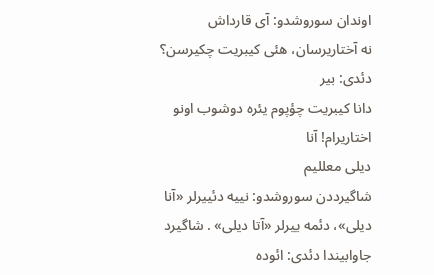اوندان سوروشدو: آی قارداش
نه آختاریرسان، هئی كیبریت چكیرسن؟ دئدی: بیر
دانا كیبریت چؤپوم یئره دوشوب اونو اختاریرام! آنا
دیلی معللیم
شاگیرددن سوروشدو: نییه دئییرلر «آنا دیلی»، دئمه ییرلر «آتا دیلی» . شاگیرد
جاوابیندا دئدی: ائوده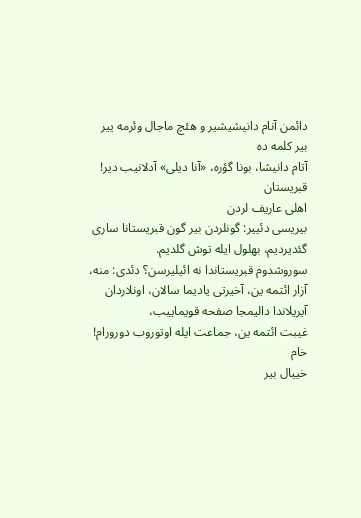دائمن آنام دانیشیشیر و هئچ ماجال وئرمه ییر بیر كلمه ده
آتام دانیشا، بونا گؤره، «آنا دیلی» آدلانیب دیر! قبریستان
اهلی عاریف لردن
بیریسی دئییر: گونلردن بیر گون قبریستانا ساری گئدیردیم، بهلول ایله توش گلدیم.
سوروشدوم قبریستاندا نه ائیلیرسن؟ دئدی: منه،
آزار ائتمه ین، آخیرتی یادیما سالان، اونلاردان آیریلاندا دالیمجا صفحه قویماییب،
غیبت ائتمه ین، جماعت ایله اوتوروب دورورام! خام
خییال بیر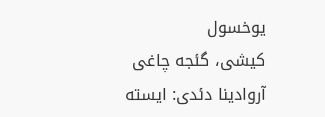یوخسول
كیشی، گئجه چاغی آروادینا دئدی: ایسته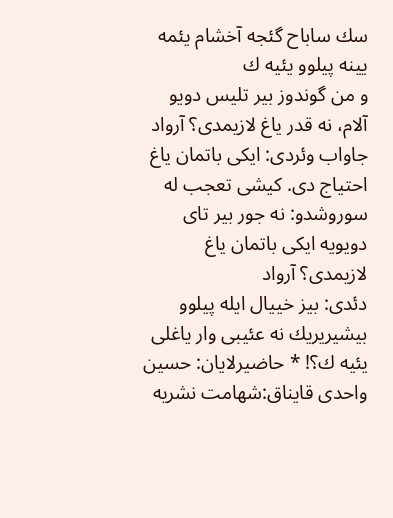سك ساباح گئجه آخشام یئمه یینه پیلوو یئیه ك
و من گوندوز بیر تلیس دویو آلام، نه قدر یاغ لازیمدی؟ آرواد
جاواب وئردی: ایكی باتمان یاغ احتیاج دی. كیشی تعجب له
سوروشدو: نه جور بیر تای دویویه ایكی باتمان یاغ لازیمدی؟ آرواد
دئدی: بیز خییال ایله پیلوو بیشیریریك نه عئیبی وار یاغلی یئیه ك؟! * حاضیرلایان: حسین واحدی قایناق:شهامت نشریه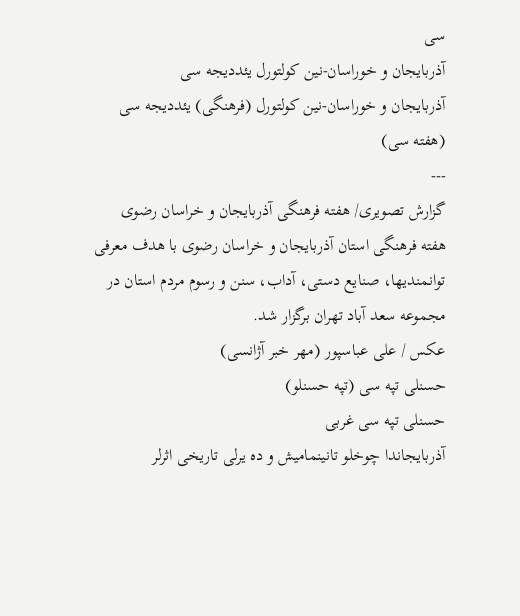سی
آذربایجان و خوراسان-نین كولتورل یئددیجه سی
آذربایجان و خوراسان-نین كولتورل (فرهنگی) یئددیجه سی (هفته سی)
---
گزارش تصویری/ هفته فرهنگی آذربایجان و خراسان رضوی
هفته فرهنگی استان آذربایجان و خراسان رضوی با هدف معرفی توانمندیها، صنایع دستی، آداب، سنن و رسوم مردم استان در مجموعه سعد آباد تهران برگزار شد.
عکس / علی عباسپور (مهر خبر آژانسی)
حسنلی تپه سی (تپه حسنلو)
حسنلی تپه سی غربی
آذربایجاندا چوخلو تانینمامیش و ده یرلی تاریخی اثرلر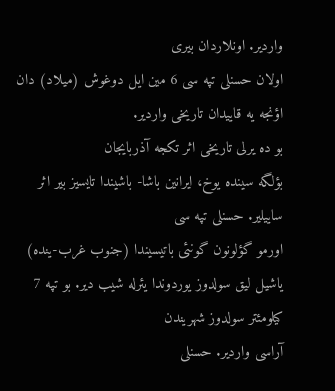واردیر. اونلاردان بیری
اولان حسنلی تپه سی 6 مین ایل دوغوش (میلاد) دان اؤنجه یه قاییدان تاریخی واردیر.
بو ده یرلی تاریخی اثر تكجه آذربایجان
بؤلگه سینده یوخ، ایرانین باشا- باشیندا تایسیز بیر اثر ساییلیر. حسنلی تپه سی
اورمو گؤلونون گونئی باتیسیندا (جنوب غرب-ینده)
یاشیل لیق سولدوز یوردوندا یئرله شیب دیر. بو تپه 7 كیلومئتر سولدوز شهریندن
آراسی واردیر. حسنلی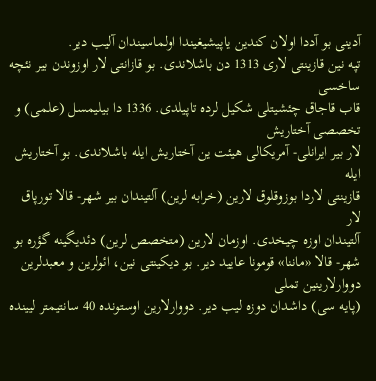آدینی بو آددا اولان كندین یاپیشیغیندا اولماسیندان آلیب دیر.
تپه نین قازینتی لاری 1313 دن باشلاندی. بو قازانتی لار اوزوندن بیر نئچه ساخسی
قاب قاجاق چئشیتلی شكیل لرده تاپیلدی. 1336 دا بیلیمسل (علمی) و تخصصی آختاریش
لار بیر ایرانلی- آمریكالی هیئت ین آختاریش ایله باشلاندی. بو آختاریش ایله
قازینتی لاردا بوزوقلوق لارین (خرابه لرین) آلتیندان بیر شهر- قالا تورپاق لار
آلتیندان اوزه چیخدی. اوزمان لارین (متخصص لرین) دئدیگینه گؤره بو شهر- قالا «ماننا» قومونا عایید دیر. بو دیكینتی نین، ائولرین و معبدلرین دووارلارینین تملی
(پایه سی) داشدان دوزه لیب دیر. دووارلارین اوستونده 40 سانتیمتر لیینده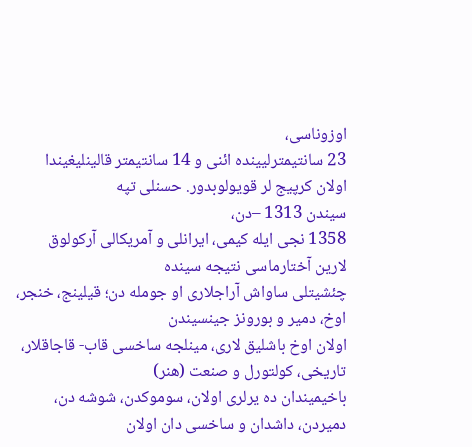اوزوناسی،
23 سانتیمترلیینده ائنی و 14 سانتیمتر قالینلیغیندا اولان كرپیج لر قویولوبدور. حسنلی تپه
سیندن 1313 –دن،
1358 نجی ایله كیمی، ایرانلی و آمریكالی آركولوق لارین آختارماسی نتیجه سینده
چئشیتلی ساواش آراجلاری او جومله دن؛ قیلینج، خنجر، اوخ، دمیر و بورونز جینسیندن
اولان اوخ باشلیق لاری، مینلجه ساخسی قاب- قاجاقلار، تاریخی، كولتورل و صنعت (هنر)
باخیمیندان ده یرلری اولان، سوموكدن، شوشه دن، دمیردن، داشدان و ساخسی دان اولان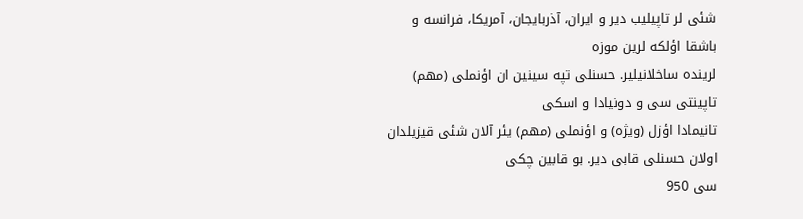شئی لر تاپیلیب دیر و ایران، آذربایجان، آمریكا، فرانسه و باشقا اؤلكه لرین موزه
لرینده ساخلانیلیر. حسنلی تپه سینین ان اؤنملی (مهم) تاپینتی سی و دونیادا و اسكی
تانیمادا اؤزل (ویژه) و اؤنملی (مهم) یئر آلان شئی قیزیلدان اولان حسنلی قابی دیر. بو قابین چكی
سی 950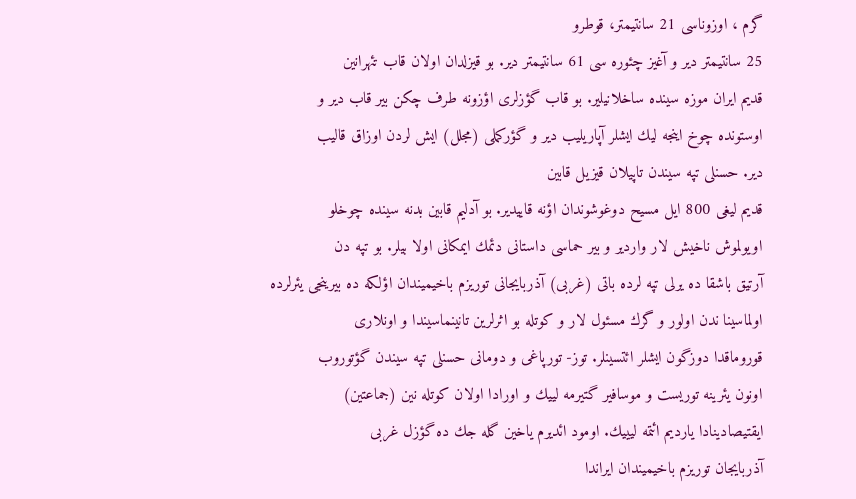گرم ، اوزوناسی 21 سانتیمتر، قوطرو
25 سانتیمتر دیر و آغیز چئوره سی 61 سانتیمتر دیر. بو قیزلدان اولان قاب تئهرانین
قدیم ایران موزه سینده ساخلانیلیر. بو قاب گؤزلری اؤزونه طرف چكن بیر قاب دیر و
اوستونده چوخ اینجه لیك ایشلر آپاریلیب دیر و گؤركملی (مجلل) ایش لردن اوزاق قالیب
دیر. حسنلی تپه سیندن تاپیلان قیزیل قابین
قدیم لیغی 800 ایل مسیح دوغوشوندان اؤنه قاییدیر. بو آدلیم قابین بدنه سینده چوخلو
اویولموش ناخیش لار واردیر و بیر حماسی داستانی دئمك ایمكانی اولا بیلر. بو تپه دن
آرتیق باشقا ده یرلی تپه لرده باتی (غربی) آذربایجانی توریزم باخیمیندان اؤلكه ده بیرینجی یئرلرده
اولماسینا ندن اولور و گرك مسئول لار و كوتله بو اثرلرین تانینماسیندا و اونلاری
قوروماقدا دوزگون ایشلر ائتسینلر. توز- تورپاغی و دومانی حسنلی تپه سیندن گؤتوروب
اونون یئرینه توریست و موسافیر گتیرمه لییك و اورادا اولان كوتله نین (جماعتین)
ایقتیصادینادا یاردیم ائتمه لیییك. اومود ائدیرم یاخین گله جك ده گؤزل غربی
آذربایجان توریزم باخیمیندان ایراندا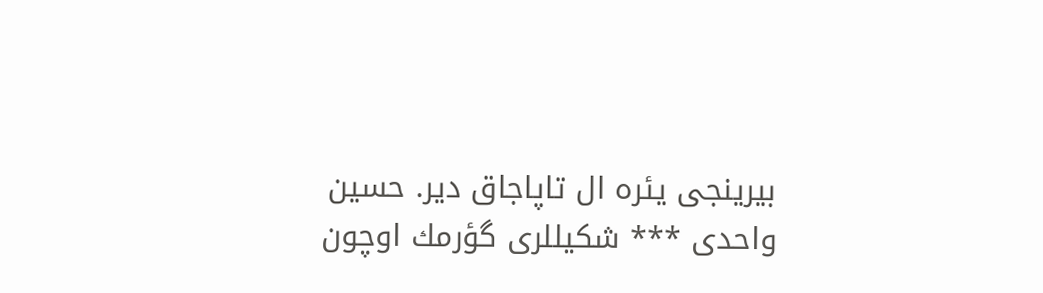بیرینجی یئره ال تاپاجاق دیر. حسین
واحدی *** شكیللری گؤرمك اوچون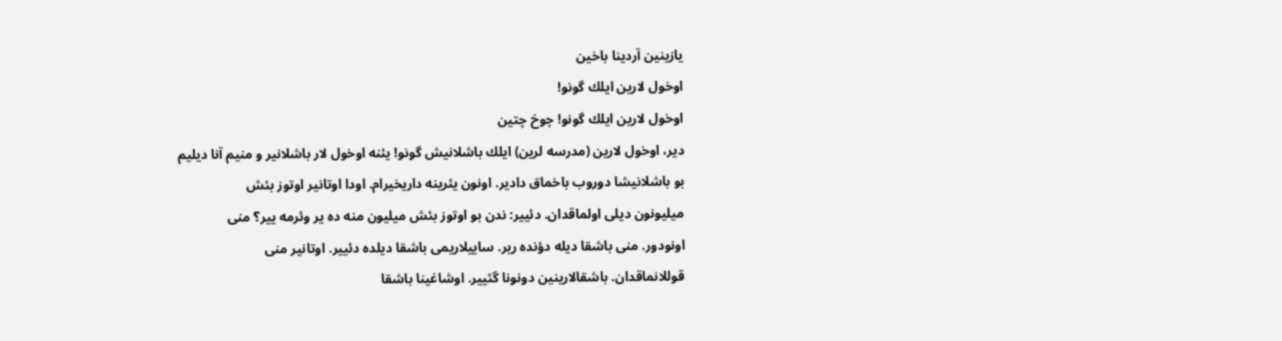یازینین آردینا باخین
اوخول لارین ایلك گونو!
اوخول لارین ایلك گونو! چوخ چتین
دیر، اوخول لارین (مدرسه لرین) ایلك باشلانیش گونو! یئنه اوخول لار باشلانیر و منیم آنا دیلیم
بو باشلانیشا دوروب باخماق دادیر. اونون یئرینه داریخیرام. اودا اوتانیر اوتوز بئش
میلیونون دیلی اولماقدان. دئییر: ندن بو اوتوز بئش میلیون منه ده یر وئرمه ییر؟ منی
اونودور. منی باشقا دیله دؤنده ریر. ساییلاریمی باشقا دیلده دئییر. اوتانیر منی
قوللانماقدان. باشقالارینین دونونا گئییر. اوشاغینا باشقا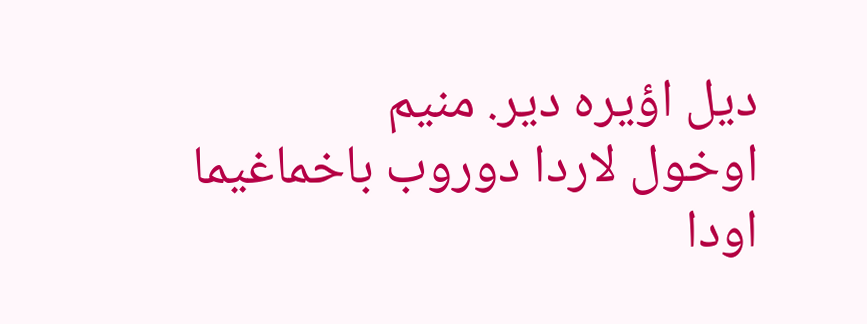دیل اؤیره دیر. منیم
اوخول لاردا دوروب باخماغیما اودا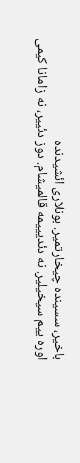باخیر، سسینده چیخارتمیر. بونلاری ائشیدنده
اوره ییم سیخیلیر. نه دئدیییمه قالمیشام. دوز دئییر، نه زامانا كیمی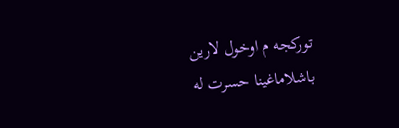توركجه م اوخول لارین باشلاماغینا حسرت له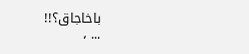باخاجاق؟!!
... ،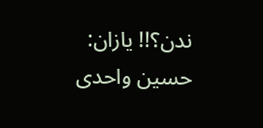ندن؟!! یازان:
حسین واحدی